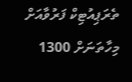ތެރަޕިއުޓިކް ފަރުވާއަށް މިހާތަނަށް 1300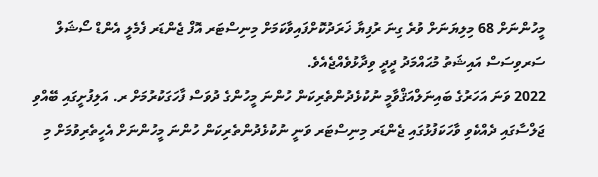މީހުންނަށް 68 މިލިޔަނަށް ވުރެ ގިނަ ރުފިޔާ ޚަރަދުކޮށްފައިވާކަމަށް މިނިސްޓަރ އޮފް ޖެންޑަރ ފެމެލީ އެންޑް ސޯޝަލް ސަރވިސަސް އައިޝަތު މުޙައްމަދު ދީދީ ވިދާޅުވެއްޖެއެވެ.
2022 ވަނަ އަހަރުގެ ބައިނަލްއަޤްވާމީ ނުކުޅެދުންތެރިކަން ހުންނަ މީހުންގެ ދުވަސް ފާހަގަކުރުމަށް ރ. އަލިފުށީގައި ބޭއްވި ޖަލްސާގައި ދެއްކެވި ވާހަކަފުޅުގައި ޖެންޑަރ މިނިސްޓަރ ވަނީ ނުކުޅެދުންތެރިކަން ހުންނަ މީހުންނަށް އެހީތެރިވުމަށް މި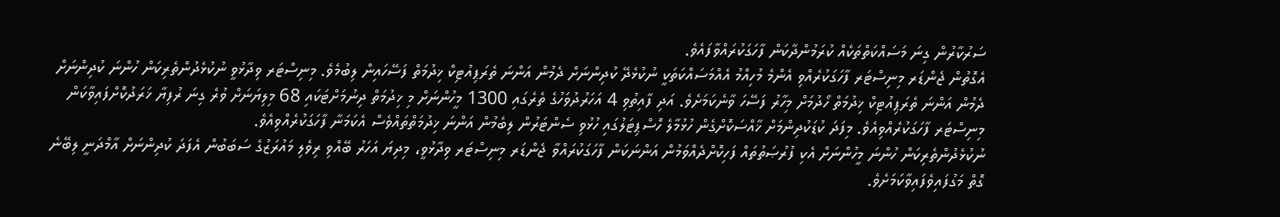ސަރުކާރުން ގިނަ މަސައްކަތްތަކެއް ކުރަމުންދާކަން ފާހަގަކުރައްވާފައެވެ.
އެގޮތުން ޖެންޑަރ މިނިސްޓަރ ފާހަގަކުރެއްވި އެންމެ މުހިއްމު އެއްމަސައްކަތަކީ ނުކުޅެދޭ ކުދިންނަށް ދެމުން އަންނަ ތެރަޕިއުޓިކް ޚިދުމަތް ފަސޭހައިން ލިބުމެވެ. މިނިސްޓަރ ވިދާޅުވީ ނުކުޅެދުންތެރިކަން ހުންނަ ކުދިންނަށް ދެމުން އަންނަ ތެރަޕިއުޓިކް ޚިދުމަތް ހޯދުމަށް މިހާރު ފަސޭހަ ވާނެކަމަށެވެ. އަދި ފާއިތުވި 4 އަހަރުދުވަހުގެ ތެރެގައި 1300 މީހުންނަށް މި ޚިދުމަތް ދިނުމަށްޓަކައި 68 މިލިޔަނަށް ވުރެ ގިނަ ރުފިޔާ ޚަރަދުކޮށްފައިވާކަން މިނިސްޓަރ ފާހަގަކުރެއްވިއެވެ. މިފަދަ ކުޑަކުދިންމަށް ޚާއްސަކޮށްގެން ހުޅުމާލެ ހޮސްޕިޓަލުގައި ހުޅުވި ސެންޓަރުން ލިބެމުން އަންނަ ޚިދުމަތްތައްވެސް އެކަމަނާ ފާހަގަކުރެއްވިއެވެ.
ނުކުޅެދުންތެރިކަން ހުންނަ މީހުންނަށް އެކި ފުރުޞަތުތައް ފަހިކޮށްދެއްވަމުން އަންނަކަން ފާހަގަކުރައްވާ ޖެންޑަރ މިނިސްޓަރ ވިދާޅުވީ، މިދިޔަ އަހަރު ބޭއްވި ރިވެލި މައުރަޒުގެ ސަބަބުން އެފަދަ ކުދިންނަށް އާމްދަނީ ލިބޭނެ ގޮތް މަގުފައިވެފައިވާކަމަށެވެ.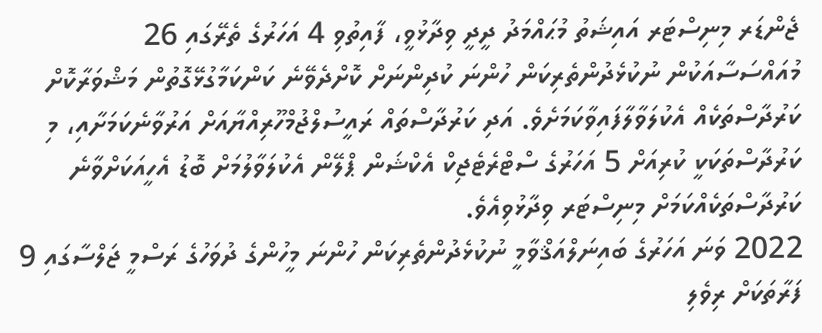ޖެންޑަރ މިނިސްޓަރ އައިޝަތު މުޙައްމަދު ދީދީ ވިދާޅުވީ، ފާއިތުވި 4 އަހަރުގެ ތެރޭގައި 26 މުއައްސަސާއަކުން ނުކުޅެދުންތެރިކަން ހުންނަ ކުދިންނަށް ކޮށްދެވޭނެ ކަންކަމާގުޅޭގޮތުން މަޝްވަރާކޮށް ކަރުދާސްތަކެއް އެކުލަވާލާފައިވާކަމަށެވެ. އަދި ކަރުދާސްތައް ރައީސުލްޖުމްހޫރިއްޔާއަށް އަރުވާނެކަމަށާއި، މި ކަރުދާސްތަކަކީ ކުރިއަށް 5 އަހަރުގެ ސްޓްރެޓެޖިކް އެކްޝަން ޕްލޭން އެކުލަވާލުމަށް ބޮޑު އެހީއަކަށްވާނެ ކަރުދާސްތަކެއްކަމަށް މިނިސްޓަރ ވިދާޅުވިއެވެ.
2022 ވަނަ އަހަރުގެ ބައިނަލްއަޤްވާމީ ނުކުޅެދުންތެރިކަން ހުންނަ މީހުންގެ ދުވަހުގެ ރަސްމީ ޖަލްސާގައި 9 ފަރާތަކަށް ރިވެލި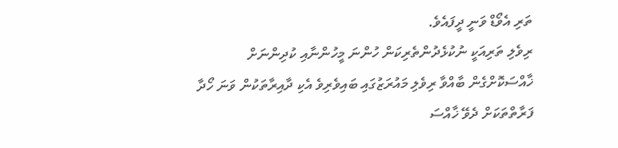ތަރި އެވޯޑް ވަނީ ދީފައެވެ.
ރިވެލި ތަރިއަކީ ނުކުޅެދުންތެރިކަން ހުންނަ މީހުންނާއި ކުދިންނަށް ޚާއްސަކޮށްގެން ބާއްވާ ރިވެލި މައުރަޒުގައި ބައިވެރިވެ އެކި ދާއިރާތަކުން ވަނަ ހޯދާ ފަރާތްތަކަށް ދެވޭ ޚާއްސަ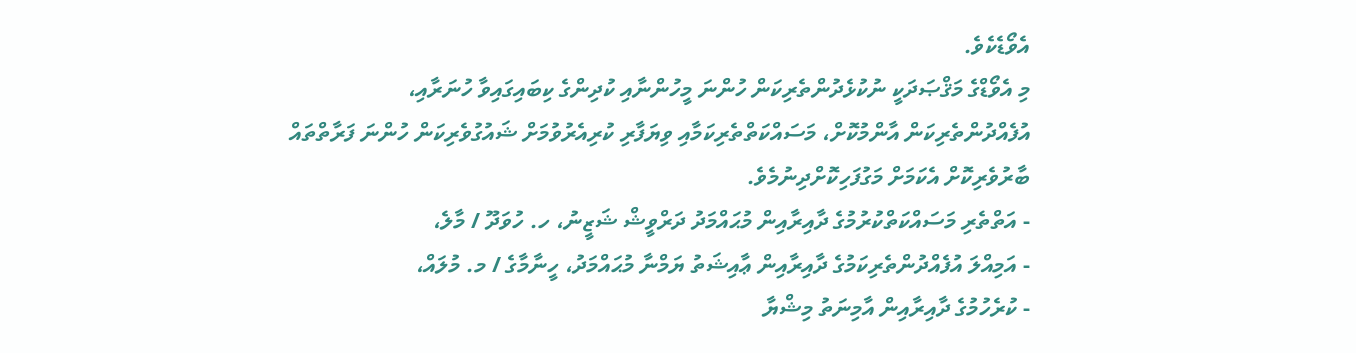އެވޯޑެކެވެ.
މި އެވޯޑްގެ މަޤްޞަދަކީ ނުކުޅެދުންތެރިކަން ހުންނަ މީހުންނާއި ކުދިންގެ ކިބައިގައިވާ ހުނަރާއި، އުފެއްދުންތެރިކަން އާންމުކޮށް، މަސައްކަތްތެރިކަމާއި ވިޔަފާރި ކުރިއެރުވުމަށް ޝައުގުވެރިކަން ހުންނަ ފަރާތްތައް ބާރުވެރިކޮށް އެކަމަށް މަގުފަހިކޮށްދިނުމެވެ.
- އަތްތެރި މަސައްކަތްކުރުމުގެ ދާއިރާއިން މުޙައްމަދު ދަރްވީޝް ޝަޒީނު، ހ. ހުވަދޫ / މާލެ،
- އަމިއްލަ އުފެއްދުންތެރިކަމުގެ ދާއިރާއިން ޢާއިޝަތު ޔަމްނާ މުޙައްމަދު، ހީނާމާގެ / މ. މުލައް،
- ކުރެހުމުގެ ދާއިރާއިން އާމިނަތު މިޝްޔާ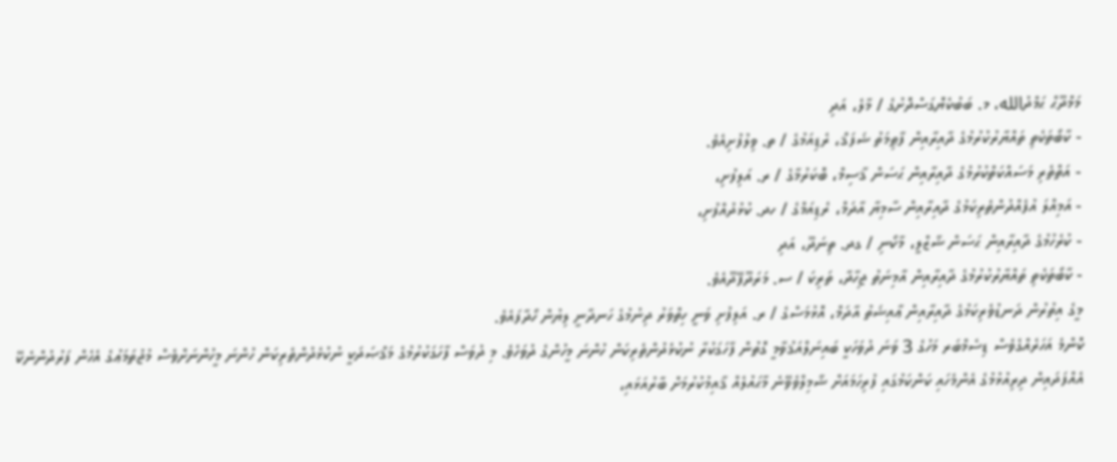މަމްދޫޙް ޙަމްދުالله، މ. ބަބުކެޔޮގަސްދޮށުގެ / މާލެ، އަދި
- ކާބޯތަކެތި ތައްޔާރުކުރުމުގެ ދާއިރާއިން ފާޠިމަތު ޝަފަޤް، ރެޑިއަމުގެ / ތ. ވިލުފުށިއެވެ.
- އަތްތެރި މަސައްކަތްކުރުމުގެ ދާއިރާއިން ޙަސަން ޤާސިމް، ބޮކަރުމާގެ / ރ. އަލިފުށި،
- އަމިއްލަ އުފެއްދުންތެރިކަމުގެ ދާއިރާއިން ސާމިޔާ އާދަމް، ރެޑިއަމްގެ / ހދ. ކުޅުދުއްފުށި،
- ކުރެހުމުގެ ދާއިރާއިން ޙަސަން ޝާޒްލީ، މާކޯނި / ގދ. ތިނަދޫ، އަދި
- ކާބޯތަކެތި ތައްޔާރުކުރުމުގެ ދާއިރާއިން އާމިނަތު ޖިހާދާ، ތަރިކަ / ސ. މަރަދޫފޭދޫއެވެ.
މީގެ އިތުރުން ދަނޑުވެރިކަމުގެ ދާއިރާއިން ޢާއިޝަތު އާދަމް، އޮޅުމަސްގެ / ރ. އަލިފުށި ވަނީ ހިތްވަރު ދިނުމުގެ ހަނދާނީ ލިޔުން ހޯދާފައެވެ.
ކޮންމެ އަހަރެއްގެވެސް ޑިސެމްބަރ މަހުގެ 3 ވަނަ ދުވަހަކީ ބައިނަލްއަޤުވާމީ ގޮތުން ފާހަގަކުރާ ނުކުޅެދުންތެރިކަން ހުންނަ މީހުންގެ ދުވަހެވެ. މި ދުވަސް ފާހަގަކުރުމުގެ މަޤްޞަދަކީ ނުކުޅެދުންތެރިކަން ހުންނަ މީހުންނަށްވެސް މުޖުތަމަޢުގެ އެހެން ފަރުދުންނެކޭ އެއްފަދައިން ދިރިއުޅުމުގެ އެންމެހައި ކަންކަމުގައި ފުރިހަމައަށް ޝާމިލްވެވޭނެ މާޙައުލެއް ޤާއިމުކުރުމަށް ބާރުއަޅައި،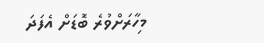މިހާރަށްވުރެ ބޮޑަށް އެފަދަ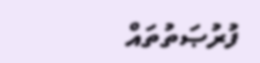ފުރުޞަތުތައް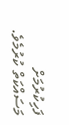ފަހިކުރުމަށް މަސައްކަތް ކުރުމެވެ.